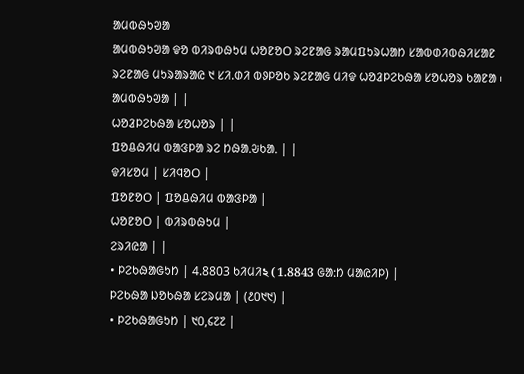ᱟᱢᱵᱷᱩᱣᱟ
ᱟᱢᱵᱷᱩᱣᱟ ᱫᱚ ᱵᱤᱨᱵᱷᱩᱢ ᱦᱚᱱᱚᱛ ᱨᱮᱱᱟᱜ ᱨᱟᱢᱯᱩᱨᱦᱟᱴ ᱥᱟᱵᱰᱤᱵᱷᱤᱥᱟᱱ ᱨᱮᱱᱟᱜ ᱢᱩᱨᱟᱨᱟᱭ ᱑ ᱥᱤ.ᱰᱤ ᱵᱽᱞᱚᱠ ᱨᱮᱱᱟᱜ ᱢᱤᱫ ᱦᱚᱲᱞᱮᱠᱷᱟ ᱥᱚᱦᱚᱨ ᱠᱟᱱᱟ ᱾
ᱟᱢᱵᱷᱩᱣᱟ | |
ᱦᱚᱲᱞᱮᱠᱷᱟ ᱥᱚᱦᱚᱨ | |
ᱯᱚᱪᱷᱤᱢ ᱵᱟᱝᱞᱟ ᱨᱮ ᱴᱷᱟᱹᱶᱠᱟᱹ | |
ᱫᱤᱥᱚᱢ | ᱥᱤᱧᱚᱛ |
ᱯᱚᱱᱚᱛ | ᱯᱚᱪᱷᱤᱢ ᱵᱟᱝᱞᱟ |
ᱦᱚᱱᱚᱛ | ᱵᱤᱨᱵᱷᱩᱢ |
ᱮᱨᱤᱭᱟ | |
• ᱞᱮᱠᱷᱟᱜᱩᱴ | 4.8803 ᱠᱤᱢᱤ২ (1.8843 ᱜᱟᱺᱴ ᱢᱟᱭᱤᱞ) |
ᱞᱮᱠᱷᱟ ᱡᱚᱠᱷᱟ ᱥᱮᱨᱢᱟ | (᱒᱐᱑᱑) |
• ᱞᱮᱠᱷᱟᱜᱩᱴ | ᱑᱐,᱔᱗᱗ |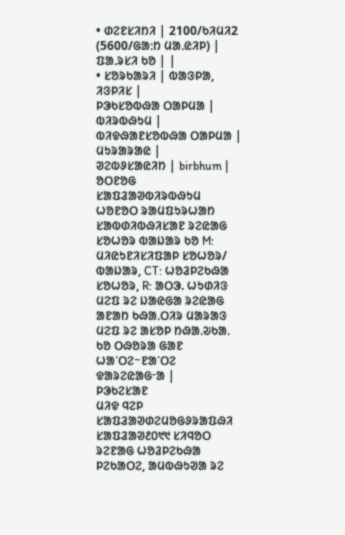• ᱰᱮᱱᱥᱤᱴᱤ | 2100/ᱠᱤᱢᱤ2 (5600/ᱜᱟᱺᱴ ᱢᱟᱹᱭᱤᱞ) |
ᱯᱟᱹᱨᱥᱤ ᱠᱚ | |
• ᱥᱚᱨᱠᱟᱨᱤ | ᱵᱟᱝᱞᱟ, ᱤᱝᱞᱤᱥ |
ᱞᱳᱠᱥᱚᱵᱷᱟ ᱛᱟᱞᱢᱟ | ᱵᱤᱨᱵᱷᱩᱢ |
ᱵᱤᱫᱷᱟᱱᱥᱚᱵᱷᱟ ᱛᱟᱞᱢᱟ | ᱢᱩᱨᱟᱨᱟᱭ |
ᱣᱮᱵᱽᱥᱟᱭᱤᱴ | birbhum |
ᱚᱛᱱᱚᱜ
ᱥᱟᱯᱲᱟᱣᱵᱤᱨᱵᱷᱩᱢ ᱦᱚᱱᱚᱛ ᱨᱟᱢᱯᱩᱨᱦᱟᱴ ᱥᱟᱵᱰᱤᱵᱷᱤᱥᱟᱱ ᱨᱮᱭᱟᱜ ᱥᱚᱦᱚᱨ ᱵᱟᱡᱟᱨ ᱠᱚ M: ᱢᱤᱭᱩᱱᱤᱥᱤᱯᱟᱞ ᱥᱚᱦᱚᱨ/ ᱵᱟᱡᱟᱨ, CT: ᱦᱚᱲᱞᱮᱠᱷᱟ ᱥᱚᱦᱚᱨ, R: ᱟᱛᱳ. ᱦᱩᱰᱤᱝ ᱢᱮᱯ ᱨᱮ ᱡᱟᱭᱜᱟ ᱨᱮᱭᱟᱜ ᱟᱱᱟᱴ ᱠᱷᱟᱹᱛᱤᱨ ᱢᱟᱨᱟᱝ ᱢᱮᱯ ᱨᱮ ᱟᱥᱚᱞ ᱴᱷᱟᱹᱶᱠᱟᱹ ᱠᱚ ᱛᱷᱚᱨᱟ ᱜᱟᱱ ᱦᱟᱸᱛᱮᱻᱱᱟᱸᱛᱮ ᱫᱟᱨᱮᱭᱟᱜᱼᱟ |
ᱞᱳᱠᱮᱥᱟᱱ
ᱢᱤᱫ ᱧᱮᱞ
ᱥᱟᱯᱲᱟᱣᱰᱮᱢᱚᱜᱽᱨᱟᱯᱷᱤ
ᱥᱟᱯᱲᱟᱣ᱒᱐᱑᱑ ᱥᱤᱧᱚᱛ ᱨᱮᱱᱟᱜ ᱦᱚᱲᱞᱮᱠᱷᱟ ᱞᱮᱠᱟᱛᱮ, ᱟᱢᱵᱷᱩᱣᱟ ᱨᱮ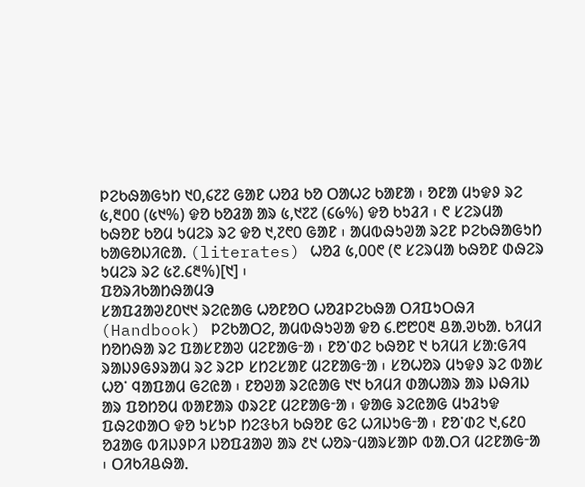ᱞᱮᱠᱷᱟᱜᱩᱴ ᱑᱐,᱔᱗᱗ ᱜᱟᱱ ᱦᱚᱲ ᱠᱚ ᱛᱟᱦᱮ ᱠᱟᱱᱟ ᱾ ᱚᱱᱟ ᱢᱩᱫᱽ ᱨᱮ ᱕,᱓᱐᱐ (᱕᱑%) ᱫᱚ ᱠᱚᱲᱟ ᱟᱨ ᱕,᱑᱗᱗ (᱔᱙%) ᱫᱚ ᱠᱩᱲᱤ ᱾ ᱖ ᱥᱮᱨᱢᱟ ᱠᱷᱚᱱ ᱠᱚᱢ ᱩᱢᱮᱨ ᱨᱮ ᱫᱚ ᱑,᱗᱖᱐ ᱜᱟᱱ ᱾ ᱟᱢᱵᱷᱩᱣᱟ ᱨᱮᱱ ᱞᱮᱠᱷᱟᱜᱩᱴ ᱠᱟᱜᱚᱡᱤᱭᱟᱹ (literates) ᱦᱚᱲ ᱕,᱐᱐᱖ (᱖ ᱥᱮᱨᱢᱟ ᱠᱷᱚᱱ ᱰᱷᱮᱨ ᱩᱢᱮᱨ ᱨᱮ ᱕᱗.᱔᱓%)[᱑] ᱾
ᱯᱚᱨᱤᱠᱟᱴᱷᱟᱢᱳ
ᱥᱟᱯᱲᱟᱣ᱒᱐᱑᱑ ᱨᱮᱭᱟᱜ ᱦᱚᱱᱚᱛ ᱦᱚᱲᱞᱮᱠᱷᱟ ᱛᱤᱯᱩᱛᱷᱤ (Handbook) ᱞᱮᱠᱟᱛᱮ, ᱟᱢᱵᱷᱩᱣᱟ ᱫᱚ ᱔.᱘᱘᱐᱓ ᱪᱟᱹᱣᱠᱟᱹ ᱠᱤᱢᱤ ᱴᱚᱴᱷᱟ ᱨᱮ ᱯᱟᱥᱱᱟᱣ ᱢᱮᱱᱟᱜᱼᱟ ᱾ ᱱᱚᱸᱰᱮ ᱠᱷᱚᱱ ᱑ ᱠᱤᱢᱤ ᱥᱟᱺᱜᱤᱧ ᱨᱟᱡᱽᱜᱽᱨᱟᱢ ᱨᱮ ᱨᱮᱞ ᱥᱴᱮᱥᱟᱱ ᱢᱮᱱᱟᱜᱼᱟ ᱾ ᱥᱚᱦᱚᱨ ᱢᱩᱫᱽ ᱨᱮ ᱵᱟᱥ ᱦᱚᱸ ᱧᱟᱯᱟᱢ ᱜᱮᱭᱟ ᱾ ᱱᱚᱣᱟ ᱨᱮᱭᱟᱜ ᱑᱑ ᱠᱤᱢᱤ ᱰᱟᱦᱟᱨ ᱟᱨ ᱡᱷᱤᱡ ᱟᱨ ᱯᱚᱴᱚᱢ ᱵᱟᱱᱟᱨ ᱰᱨᱮᱱ ᱢᱮᱱᱟᱜᱼᱟ ᱾ ᱫᱟᱜ ᱨᱮᱭᱟᱜ ᱢᱩᱲᱩᱫ ᱯᱷᱮᱰᱟᱛ ᱫᱚ ᱩᱥᱩᱞ ᱴᱮᱝᱠᱤ ᱠᱷᱚᱱ ᱜᱮ ᱦᱤᱡᱩᱜᱼᱟ ᱾ ᱱᱚᱸᱰᱮ ᱑,᱔᱒᱐ ᱚᱲᱟᱜ ᱵᱤᱡᱽᱞᱤ ᱡᱚᱯᱲᱟᱣ ᱟᱨ ᱒᱑ ᱦᱚᱨᱼᱢᱟᱨᱥᱟᱞ ᱵᱟᱹᱛᱤ ᱢᱮᱱᱟᱜᱼᱟ ᱾ ᱛᱤᱠᱤᱪᱷᱟᱹ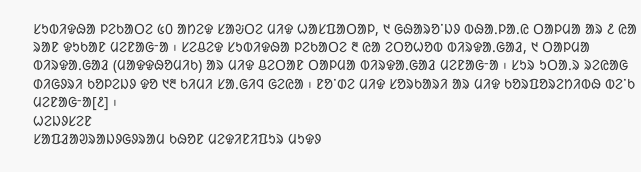ᱥᱩᱵᱤᱫᱷᱟ ᱞᱮᱠᱟᱛᱮ ᱕᱐ ᱟᱴᱮᱫ ᱥᱟᱶᱛᱮ ᱢᱤᱫ ᱦᱟᱥᱯᱟᱛᱟᱞ, ᱑ ᱜᱷᱟᱨᱚᱸᱡᱽ ᱵᱷᱟᱹᱞᱟᱹᱭ ᱛᱟᱞᱢᱟ ᱟᱨ ᱒ ᱭᱟ ᱨᱟᱱ ᱫᱩᱠᱟᱱ ᱢᱮᱱᱟᱜᱼᱟ ᱾ ᱥᱮᱪᱮᱫ ᱥᱩᱵᱤᱫᱷᱟ ᱞᱮᱠᱟᱛᱮ ᱓ ᱭᱟ ᱮᱛᱚᱦᱚᱵ ᱵᱤᱨᱫᱟᱹᱜᱟᱲ, ᱑ ᱛᱟᱞᱢᱟ ᱵᱤᱨᱫᱟᱹᱜᱟᱲ (ᱢᱟᱫᱫᱷᱚᱢᱤᱠ) ᱟᱨ ᱢᱤᱫ ᱪᱮᱛᱟᱱ ᱛᱟᱞᱢᱟ ᱵᱤᱨᱫᱟᱹᱜᱟᱲ ᱢᱮᱱᱟᱜᱼᱟ ᱾ ᱥᱩᱨ ᱩᱛᱟᱹᱨ ᱨᱮᱭᱟᱜ ᱰᱤᱜᱽᱨᱤ ᱠᱚᱞᱮᱡᱽ ᱫᱚ ᱑᱓ ᱠᱤᱢᱤ ᱥᱟᱹᱜᱤᱧ ᱜᱮᱭᱟ ᱾ ᱱᱚᱸᱰᱮ ᱢᱤᱫ ᱥᱚᱨᱠᱟᱨᱤ ᱟᱨ ᱢᱤᱫ ᱠᱚᱨᱯᱚᱨᱮᱴᱤᱵᱷ ᱵᱮᱸᱠ ᱢᱮᱱᱟᱜᱼᱟ[᱒] ᱾
ᱦᱮᱡᱽᱥᱮᱱ
ᱥᱟᱯᱲᱟᱣᱨᱟᱡᱽᱜᱽᱨᱟᱢ ᱠᱷᱚᱱ ᱢᱮᱫᱤᱱᱤᱯᱩᱨ ᱢᱩᱫᱽ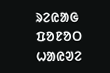ᱨᱮᱭᱟᱜ ᱯᱚᱱᱚᱛ ᱦᱟᱭᱣᱮ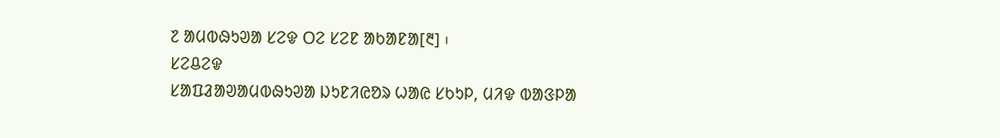᱗ ᱟᱢᱵᱷᱩᱣᱟ ᱥᱮᱫ ᱛᱮ ᱥᱮᱱ ᱟᱠᱟᱱᱟ[᱓] ᱾
ᱥᱮᱪᱮᱫ
ᱥᱟᱯᱲᱟᱣᱟᱢᱵᱷᱩᱣᱟ ᱡᱩᱱᱤᱭᱚᱨ ᱦᱟᱭ ᱥᱠᱩᱞ, ᱢᱤᱫ ᱵᱟᱝᱞᱟ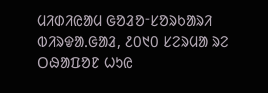ᱢᱤᱰᱤᱭᱟᱢ ᱜᱚᱲᱚᱼᱥᱚᱨᱠᱟᱨᱤ ᱵᱤᱨᱫᱟᱹᱜᱟᱲ, ᱒᱐᱑᱐ ᱥᱮᱨᱢᱟ ᱨᱮ ᱛᱷᱟᱯᱚᱱ ᱦᱩᱭ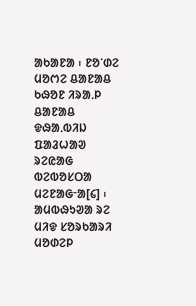ᱟᱠᱟᱱᱟ ᱾ ᱱᱚᱸᱰᱮ ᱢᱚᱬᱮ ᱪᱟᱱᱟᱪ ᱠᱷᱚᱱ ᱤᱨᱟᱹᱞ ᱪᱟᱱᱟᱪ ᱫᱷᱟᱹᱵᱤᱡ ᱯᱟᱲᱦᱟᱣ ᱨᱮᱭᱟᱜ ᱵᱮᱵᱚᱥᱛᱟ ᱢᱮᱱᱟᱜᱼᱟ[᱔] ᱾
ᱟᱢᱵᱷᱩᱣᱟ ᱨᱮ ᱢᱤᱫ ᱥᱚᱨᱠᱟᱨᱤ ᱢᱚᱰᱮᱞ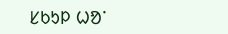ᱥᱠᱩᱞ ᱦᱚᱸ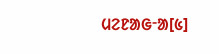ᱢᱮᱱᱟᱜᱼᱟ[᱕]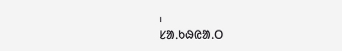᱾
ᱥᱟᱹᱠᱷᱭᱟᱹᱛ